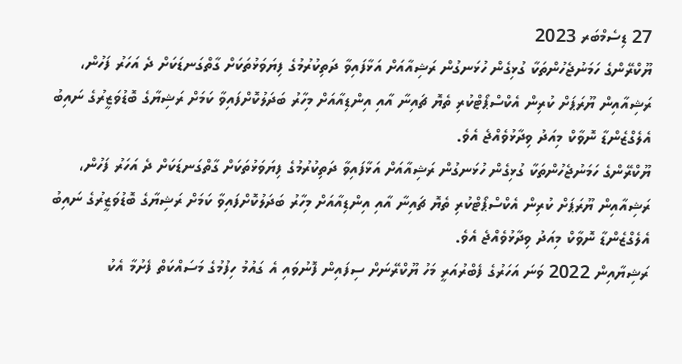27 ޑިސެމްބަރ 2023
ޔޫކްރޭންގެ ހަމަނުޖެހުންތަކާ ގުޅިގެން ހުޅަނގުން ރަޝިއާއަށް އަޅާފައިވާ ދަތިކުރުމުގެ ފިޔަވަޅުތަކަށް ގާތްގަނޑަކަށް ދެ އަހަރު ފަހުން، ރަޝިއާއިން ޔޫރަޕަށް ކުރިން އެކްސްޕޯޓްކުރި ތެޔޮ ޗައިނާ އާއި އިންޑިއާއަށް މިހާރު ބަދަލުކޮށްފައިވާ ކަމަށް ރަޝިޔާގެ ބޮޑުވަޒީރުގެ ނައިބު އެލެގްޒެންޑާ ނޮވާކް މިއަދު ވިދާޅުވެއްޖެ އެވެ.
ޔޫކްރޭންގެ ހަމަނުޖެހުންތަކާ ގުޅިގެން ހުޅަނގުން ރަޝިއާއަށް އަޅާފައިވާ ދަތިކުރުމުގެ ފިޔަވަޅުތަކަށް ގާތްގަނޑަކަށް ދެ އަހަރު ފަހުން، ރަޝިއާއިން ޔޫރަޕަށް ކުރިން އެކްސްޕޯޓްކުރި ތެޔޮ ޗައިނާ އާއި އިންޑިއާއަށް މިހާރު ބަދަލުކޮށްފައިވާ ކަމަށް ރަޝިޔާގެ ބޮޑުވަޒީރުގެ ނައިބު އެލެގްޒެންޑާ ނޮވާކް މިއަދު ވިދާޅުވެއްޖެ އެވެ.
ރަޝިޔާއިން 2022 ވަނަ އަހަރުގެ ފެބްރުއަރީ މަހު ޔޫކްރޭނަށް ސިފައިން ފޮނުވައި އެ ގައުމު ހިފުމުގެ މަސައްކަތް ފެށުމާ އެކު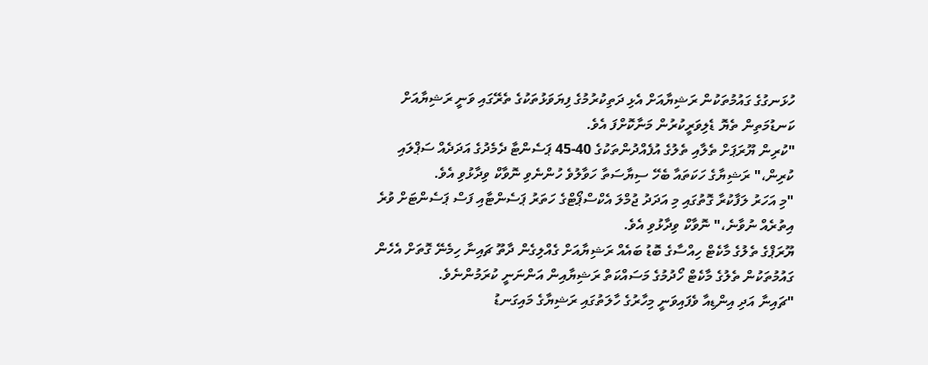ހުޅަނގުގެ ގައުމުތަކުން ރަޝިޔާއަށް އެޅި ދަތިކުރުމުގެ ފިޔަވަޅުތަކުގެ ތެރޭގައި ވަނީ ރަޝިޔާއަށް ކަނޑުމަތިން ތެޔޮ ޑެލިވަރީކުރުން މަނާކޮށްފަ އެވެ.
"ކުރިން ޔޫރަޕަށް ތެލާއި ތެލުގެ އުފެއްދުންތަކުގެ 40-45 ޕަސެންޓާ ދެމެދުގެ އަދަދެއް ސަޕްލައި ކުރިން،" ރަޝިޔާގެ ހަކަތައާ ބެހޭ ސިޔާސަތާ ހަވާލުވެ ހުންނެވި ނޮވާކް ވިދާޅުވި އެވެ.
"މި އަހަރު ލަފާކުރާ ގޮތުގައި މި އަދަދު ޖުމްލަ އެކްސްޕޯޓްގެ ހަތަރު ޕަސެންޓާއި ފަސް ޕަސެންޓަށް ވުރެ އިތުރެއް ނުވާނެ،" ނޮވާކް ވިދާޅުވި އެވެ.
ޔޫރަޕްގެ ތެލުގެ މާކެޓް ހިއްސާގެ ބޮޑު ބައެއް ރަޝިޔާއަށް ގެއްލިގެން ދާތޫ ޗައިނާ ހިމެނޭ ގޮތަށް އެހެން ގައުމުތަކުން ތެލުގެ މާކެޓް ހޯދުމުގެ މަސައްކަތް ރަޝިޔާއިން އަންނަނީ ކުރަމުންނެވެ.
"ޗައިނާ އަދި އިންޑިއާ ވެފައިވަނީ މިހާރުގެ ހާލަތުގައި ރަޝިޔާގެ މައިގަނޑު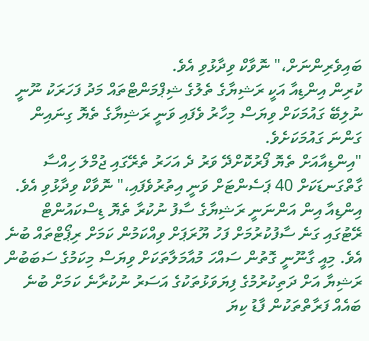ބައިވެރިންނަށް،" ނޮވާކް ވިދާޅުވި އެވެ.
ކުރިން އިންޑިއާ އަކީ ރަޝިޔާގެ ތެލުގެ ޝިޕްމަންޓްތައް މަދު ފަހަރަކު ނޫނީ ނުލިބޭ ގައުމަކަށް ވިޔަސް މިހާރު ވެފައި ވަނީ ރަޝިޔާގެ ތެޔޮ ގިނައިން ގަންނަ ގައުމަކަށެވެ.
"އިންޑިއާއަށް ތެޔޮ ފޯރުކޮށްދޭ ވަރު ދެ އަހަރު ތެރޭގައި ޖުމްލަ ހިއްސާ ގާތްގަނޑަކަށް 40 ޕަސެންޓަށް ވަނީ އިތުރުވެފައި،" ނޮވާކް ވިދާޅުވި އެވެ.
އިންޑިއާ އިން އަންނަނީ ރަޝިޔާގެ ސާފު ނުކުރާ ތެޔޮ ޑިސްކައުންޓް ރޭޓުގައި ގަނެ ސާފުކުރުމަށް ފަހު ޔޫރަޕަށް ވިއްކަމުން ކަމަށް ރިޕޯޓްތައް ބުނެ އެވެ. މިއީ ގާނޫނީ ގޮތުން ސައްހަ މުއާމަލާތަކަށް ވިޔަސް މިކަމުގެ ސަބަބުން ރަޝިޔާ އަށް ދަތިކުރުމުގެ ފިޔަވަޅުތަކުގެ އަސަރު ނުކުރާނެ ކަމަށް ބުނެ ބައެއް ފަރާތްތަކުން ފާޑު ކިޔަ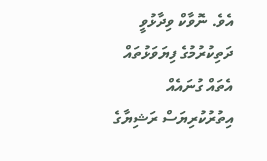އެވެ. ނޮވާކް ވިދާޅުވީ ދަތިކުރުމުގެ ފިޔަވަޅުތައް އެތައް ގުނައެއް އިތުރުކުރިޔަސް ރަޝިޔާގެ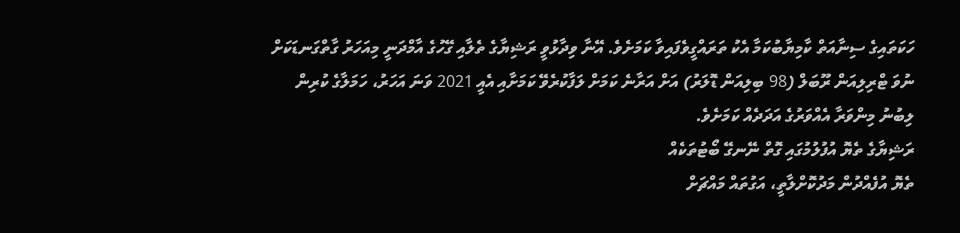ހަކަތައިގެ ސިނާއަތް ކާމިޔާބުކަމާ އެކު ތަރައްގީވެފައިވާ ކަމަށެވެ. އޭނާ ވިދާޅުވީ ރަޝިޔާގެ ތެލާއި ގޭހުގެ އާމްދަނީ މިއަހަރު ގާތްގަނޑަކަށް ނުވަ ޓްރިލިއަން ރޫބަލް (98 ބިލިއަން ޑޮލަރު) އަށް އަރާނެ ކަމަށް ލަފާކުރެވޭ ކަމަށާއި އެއީ 2021 ވަނަ އަހަރު، ހަމަލާގެ ކުރިން ލިބުނު މިންވަރާ އެއްވަރުގެ އަދަދެއް ކަމަށެވެ.
ރަޝިޔާގެ ތެޔޮ އުފުލުމުގައި ގޮތް ނޭނގޭ ބޯޓުތަކެއް
ތެޔޮ އުފެއްދުން މަދުކޮށްލާތީ، އަގުތައް މައްޗަށް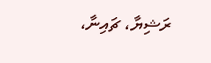ރަޝިޔާ، ޗައިނާ،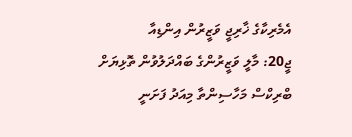އެމެރިކާގެ ޚާރިޖީ ވަޒީރުން އިންޑިއާ
ޖީ20: މާލީ ވަޒީރުންގެ ބައްދަލުވުން ތޮޅިޔަށް
ބްރިކްސް މަހާސިންތާ މިއަދު ފަށަނީ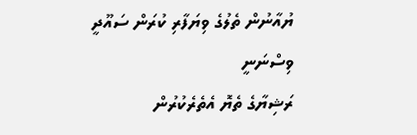ޔުއާނުން ތެލުގެ ވިޔަފާރި ކުރަން ސައޫދީ ވިސްނަނީ
ރަޝިޔާގެ ތެޔޮ އެތެރެކުރުން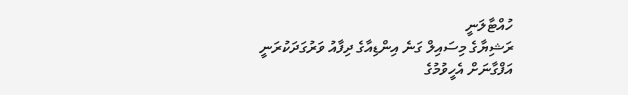ހުއްޓާލަނީ
ރަޝިޔާގެ މިސައިލް ގަނެ އިންޑިއާގެ ދިފާއު ވަރުގަދަކުރަނީ
އަފްގާނަށް އެހީވުމުގެ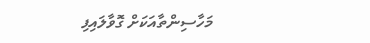މަހާސިންތާއަކަށް ގޮވާލައިފި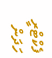ފެކްޓްރީ ހަދަން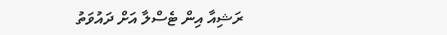ރަޝިއާ އިން ޓެސްލާ އަށް ދައުވަތު